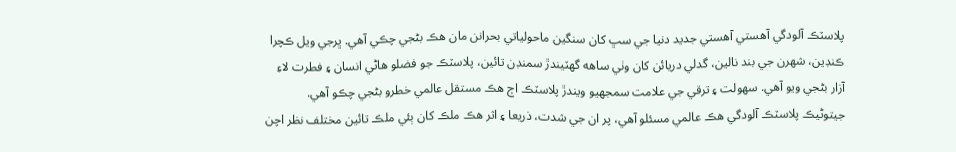پلاسٽڪ آلودگي آهستي آهستي جديد دنيا جي سڀ کان سنگين ماحولياتي بحرانن مان هڪ بڻجي چڪي آهي. ڀرجي ويل ڪچرا ڪنڊين، شهرن جي بند نالين، گدلي دريائن کان وٺي ساهه گهٽيندڙ سمنڊن تائين، پلاسٽڪ جو فضلو هاڻي انسان ۽ فطرت لاءِ آزار بڻجي ويو آهي. سهولت ۽ ترقي جي علامت سمجهيو ويندڙ پلاسٽڪ اڄ هڪ مستقل عالمي خطرو بڻجي چڪو آهي. جيتوڻيڪ پلاسٽڪ آلودگي هڪ عالمي مسئلو آهي، پر ان جي شدت، ذريعا ۽ اثر هڪ ملڪ کان ٻئي ملڪ تائين مختلف نظر اچن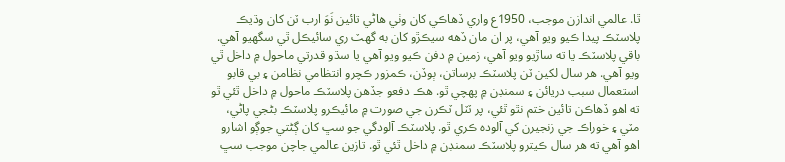ٿا. عالمي اندازن موجب، 1950ع واري ڏهاڪي کان وٺي هاڻي تائين نَوَ ارب ٽن کان وڌيڪ پلاسٽڪ پيدا ڪيو ويو آهي، پر ان مان ڏهه سيڪڙو کان به گهٽ ري سائيڪل ٿي سگهيو آهي. باقي پلاسٽڪ يا ته ساڙيو ويو آهي، زمين ۾ دفن ڪيو ويو آهي يا سڌو قدرتي ماحول ۾ داخل ٿي ويو آهي. هر سال لکين ٽن پلاسٽڪ برساتن، ٻوڏن، ڪمزور ڪچرو انتظامي نظامن ۽ بي قابو استعمال سبب دريائن ۽ سمنڊن ۾ پهچي ٿو. هڪ دفعو جڏهن پلاسٽڪ ماحول ۾ داخل ٿئي ٿو ته اهو ڏهاڪن تائين ختم نٿو ٿئي، پر ٽٽل ٽڪرن جي صورت ۾ مائيڪرو پلاسٽڪ بڻجي پاڻي، مٽي ۽ خوراڪ جي زنجيرن کي آلوده ڪري ٿو. پلاسٽڪ آلودگي جو سڀ کان ڳڻتي جوڳو اشارو اهو آهي ته هر سال ڪيترو پلاسٽڪ سمنڊن ۾ داخل ٿئي ٿو. تازين عالمي جاچن موجب سڀ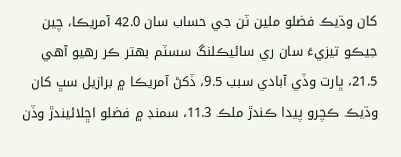کان وڌيڪ فضلو ملين ٽن جي حساب سان 42.0 آمريڪا، چين جيڪو تيزيءَ سان ري سائيڪلنگ سسٽم بهتر ڪر رهيو آهي 21.5، ڀارت وڏي آبادي سبب 9.5، ڏکڻ آمريڪا ۾ برازيل سڀ کان وڌيڪ ڪچرو پيدا ڪندڙ ملڪ 11.3، سمنڊ ۾ فضلو اڇلائيندڙ وڏن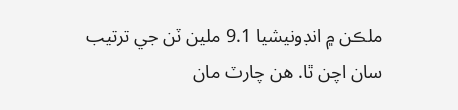ملڪن ۾ انڊونيشيا 9.1 ملين ٽن جي ترتيب سان اچن ٿا. هن چارٽ مان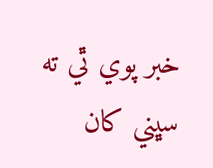خبر پوي ٿي ته سڀني کان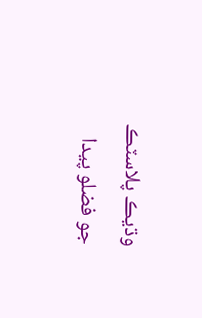وڌيڪ پلاسٽڪ جو فضلو پيدا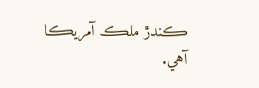ڪندڙ ملڪ آمريڪا آهي.